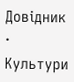Довідник · Культури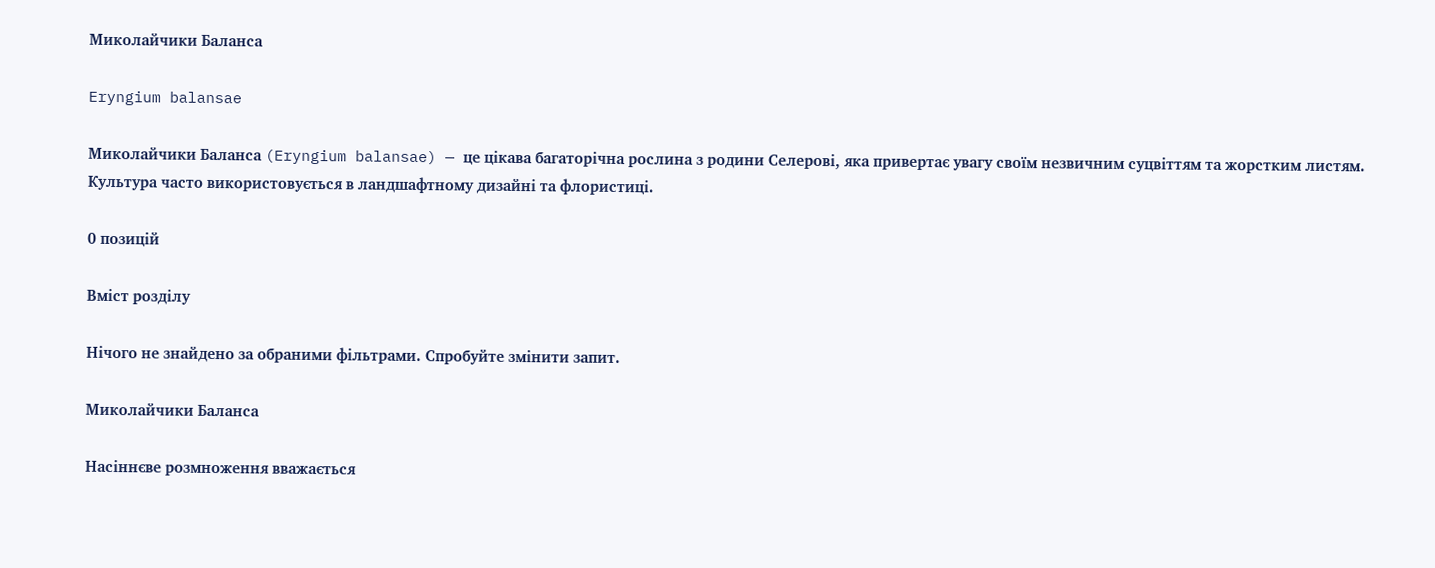Миколайчики Баланса

Eryngium balansae

Миколайчики Баланса (Eryngium balansae) — це цікава багаторічна рослина з родини Селерові, яка привертає увагу своїм незвичним суцвіттям та жорстким листям. Культура часто використовується в ландшафтному дизайні та флористиці.

0 позицій

Вміст розділу

Нічого не знайдено за обраними фільтрами. Спробуйте змінити запит.

Миколайчики Баланса

Насіннєве розмноження вважається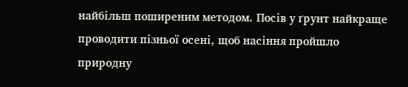найбільш поширеним методом. Посів у ґрунт найкраще проводити пізньої осені, щоб насіння пройшло природну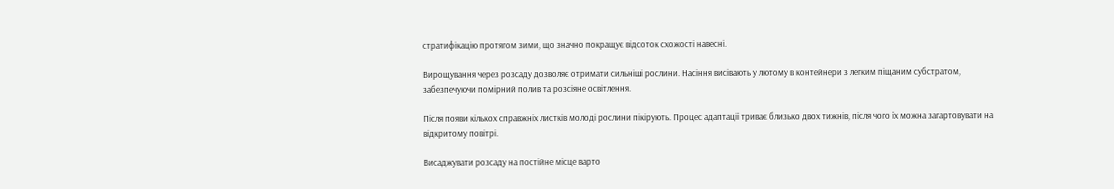стратифікацію протягом зими, що значно покращує відсоток схожості навесні.

Вирощування через розсаду дозволяє отримати сильніші рослини. Насіння висівають у лютому в контейнери з легким піщаним субстратом, забезпечуючи помірний полив та розсіяне освітлення.

Після появи кількох справжніх листків молоді рослини пікірують. Процес адаптації триває близько двох тижнів, після чого їх можна загартовувати на відкритому повітрі.

Висаджувати розсаду на постійне місце варто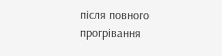після повного прогрівання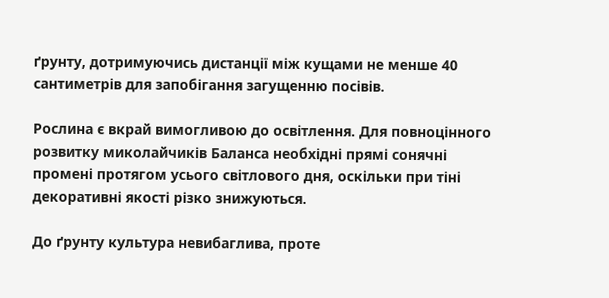ґрунту, дотримуючись дистанції між кущами не менше 40 сантиметрів для запобігання загущенню посівів.

Рослина є вкрай вимогливою до освітлення. Для повноцінного розвитку миколайчиків Баланса необхідні прямі сонячні промені протягом усього світлового дня, оскільки при тіні декоративні якості різко знижуються.

До ґрунту культура невибаглива, проте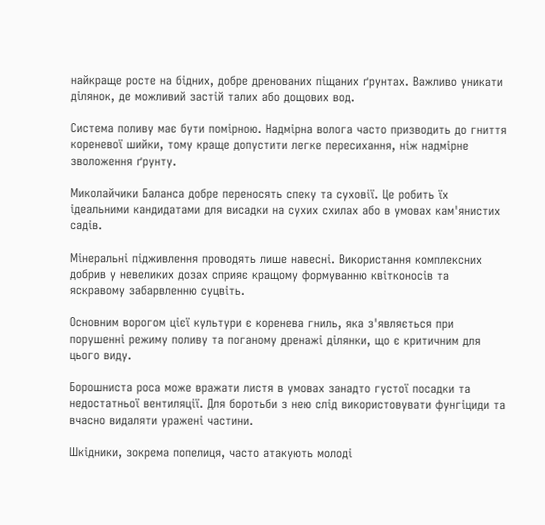найкраще росте на бідних, добре дренованих піщаних ґрунтах. Важливо уникати ділянок, де можливий застій талих або дощових вод.

Система поливу має бути помірною. Надмірна волога часто призводить до гниття кореневої шийки, тому краще допустити легке пересихання, ніж надмірне зволоження ґрунту.

Миколайчики Баланса добре переносять спеку та суховії. Це робить їх ідеальними кандидатами для висадки на сухих схилах або в умовах кам'янистих садів.

Мінеральні підживлення проводять лише навесні. Використання комплексних добрив у невеликих дозах сприяє кращому формуванню квітконосів та яскравому забарвленню суцвіть.

Основним ворогом цієї культури є коренева гниль, яка з'являється при порушенні режиму поливу та поганому дренажі ділянки, що є критичним для цього виду.

Борошниста роса може вражати листя в умовах занадто густої посадки та недостатньої вентиляції. Для боротьби з нею слід використовувати фунгіциди та вчасно видаляти уражені частини.

Шкідники, зокрема попелиця, часто атакують молоді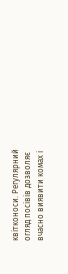квітконоси. Регулярний огляд посівів дозволяє вчасно виявити комах і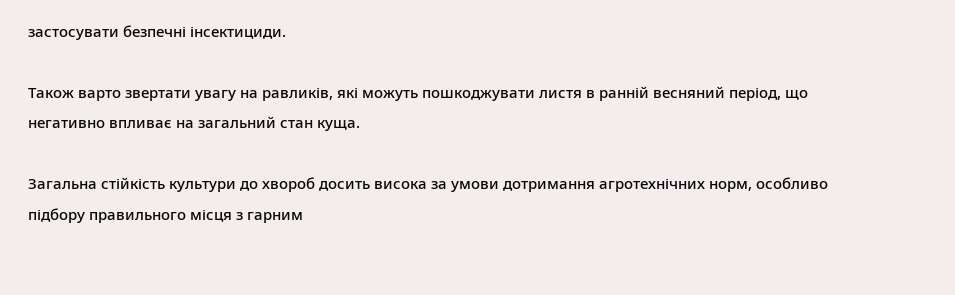застосувати безпечні інсектициди.

Також варто звертати увагу на равликів, які можуть пошкоджувати листя в ранній весняний період, що негативно впливає на загальний стан куща.

Загальна стійкість культури до хвороб досить висока за умови дотримання агротехнічних норм, особливо підбору правильного місця з гарним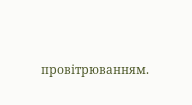провітрюванням.